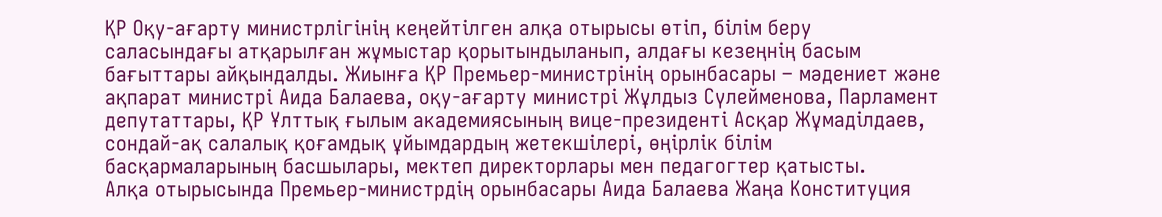ҚР Оқу-ағарту министрлігінің кеңейтілген алқа отырысы өтіп, білім беру саласындағы атқарылған жұмыстар қорытындыланып, алдағы кезеңнің басым бағыттары айқындалды. Жиынға ҚР Премьер-министрінің орынбасары – мәдениет және ақпарат министрі Аида Балаева, оқу-ағарту министрі Жұлдыз Сүлейменова, Парламент депутаттары, ҚР Ұлттық ғылым академиясының вице-президенті Асқар Жұмаділдаев, сондай-ақ салалық қоғамдық ұйымдардың жетекшілері, өңірлік білім басқармаларының басшылары, мектеп директорлары мен педагогтер қатысты.
Алқа отырысында Премьер-министрдің орынбасары Аида Балаева Жаңа Конституция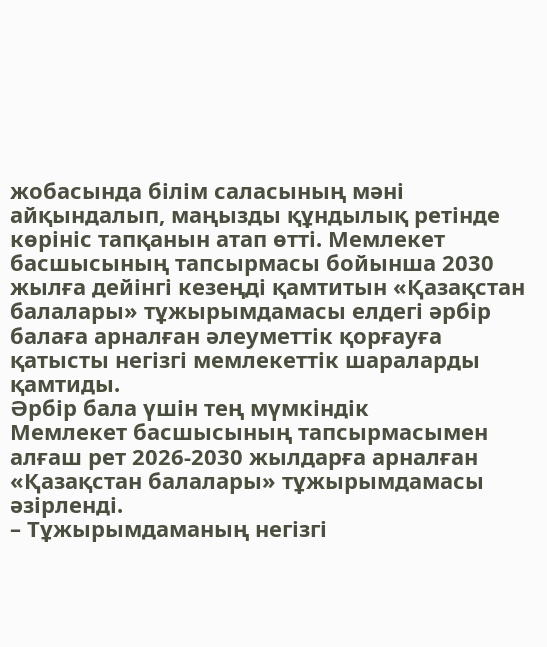жобасында білім саласының мәні айқындалып, маңызды құндылық ретінде көрініс тапқанын атап өтті. Мемлекет басшысының тапсырмасы бойынша 2030 жылға дейінгі кезеңді қамтитын «Қазақстан балалары» тұжырымдамасы елдегі әрбір балаға арналған әлеуметтік қорғауға қатысты негізгі мемлекеттік шараларды қамтиды.
Әрбір бала үшін тең мүмкіндік
Мемлекет басшысының тапсырмасымен алғаш рет 2026-2030 жылдарға арналған «Қазақстан балалары» тұжырымдамасы әзірленді.
– Тұжырымдаманың негізгі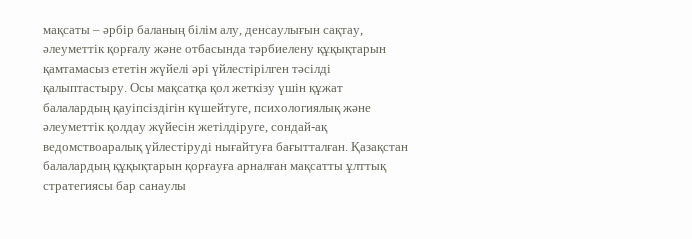мақсаты – әрбір баланың білім алу, денсаулығын сақтау, әлеуметтік қорғалу және отбасында тәрбиелену құқықтарын қамтамасыз ететін жүйелі әрі үйлестірілген тәсілді қалыптастыру. Осы мақсатқа қол жеткізу үшін құжат балалардың қауіпсіздігін күшейтуге, психологиялық және әлеуметтік қолдау жүйесін жетілдіруге, сондай-ақ ведомствоаралық үйлестіруді нығайтуға бағытталған. Қазақстан балалардың құқықтарын қорғауға арналған мақсатты ұлттық стратегиясы бар санаулы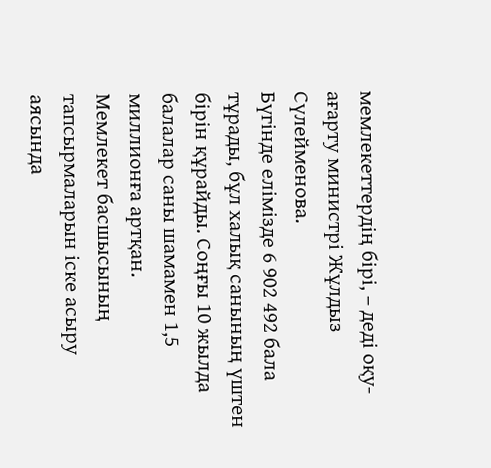мемлекеттердің бірі, – деді оқу-ағарту министрі Жұлдыз Сүлейменова.
Бүгінде елімізде 6 902 492 бала тұрады, бұл халық санының үштен бірін құрайды. Соңғы 10 жылда балалар саны шамамен 1,5 миллионға артқан.
Мемлекет басшысының тапсырмаларын іске асыру аясында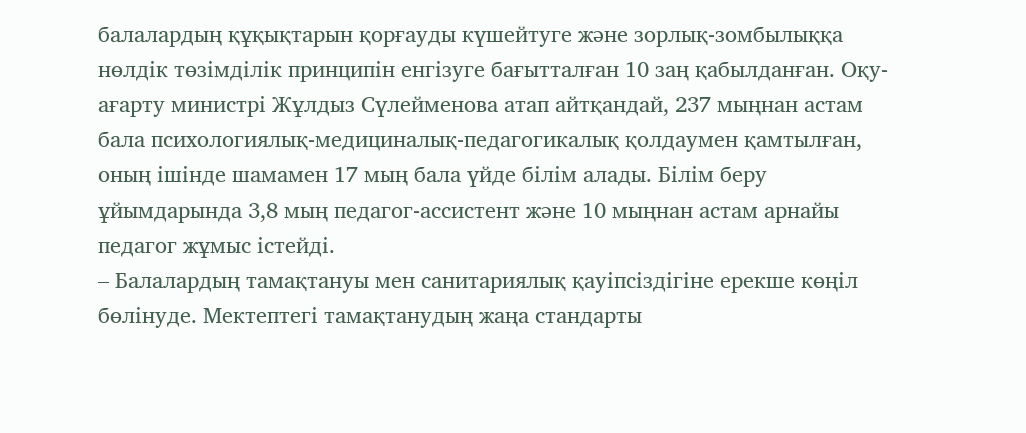балалардың құқықтарын қорғауды күшейтуге және зорлық-зомбылыққа нөлдік төзімділік принципін енгізуге бағытталған 10 заң қабылданған. Оқу-ағарту министрі Жұлдыз Сүлейменова атап айтқандай, 237 мыңнан астам бала психологиялық-медициналық-педагогикалық қолдаумен қамтылған, оның ішінде шамамен 17 мың бала үйде білім алады. Білім беру ұйымдарында 3,8 мың педагог-ассистент және 10 мыңнан астам арнайы педагог жұмыс істейді.
– Балалардың тамақтануы мен санитариялық қауіпсіздігіне ерекше көңіл бөлінуде. Мектептегі тамақтанудың жаңа стандарты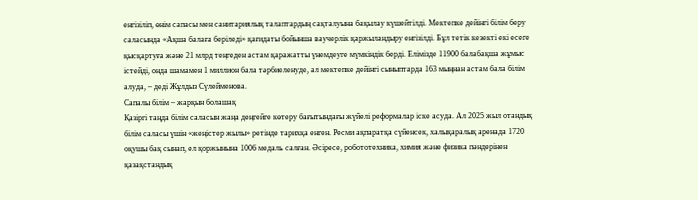енгізіліп, өнім сапасы мен санитариялық талаптардың сақталуына бақылау күшейтілді. Мектепке дейінгі білім беру саласында «Ақша балаға беріледі» қағидаты бойынша ваучерлік қаржыландыру енгізілді. Бұл тетік кезекті екі есеге қысқартуға және 21 млрд теңгеден астам қаражатты үнемдеуге мүмкіндік берді. Елімізде 11900 балабақша жұмыс істейді, онда шамамен 1 миллион бала тәрбиеленуде, ал мектепке дейінгі сыныптарда 163 мыңнан астам бала білім алуда, – деді Жұлдыз Сүлейменова.
Сапалы білім – жарқын болашақ
Қазіргі таңда білім саласын жаңа деңгейге көтеру бағытындағы жүйелі реформалар іске асуда. Ал 2025 жыл отандық білім саласы үшін «жеңістер жылы» ретінде тарихқа енген. Ресми ақпаратқа сүйенсек, халықаралық аренада 1720 оқушы бақ сынап, ел қоржынына 1006 медаль салған. Әсіресе, робототехника, химия және физика пәндерінен қазақстандық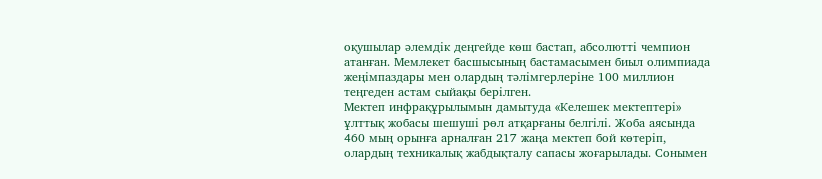оқушылар әлемдік деңгейде көш бастап, абсолютті чемпион атанған. Мемлекет басшысының бастамасымен биыл олимпиада жеңімпаздары мен олардың тәлімгерлеріне 100 миллион теңгеден астам сыйақы берілген.
Мектеп инфрақұрылымын дамытуда «Келешек мектептері» ұлттық жобасы шешуші рөл атқарғаны белгілі. Жоба аясында 460 мың орынға арналған 217 жаңа мектеп бой көтеріп, олардың техникалық жабдықталу сапасы жоғарылады. Сонымен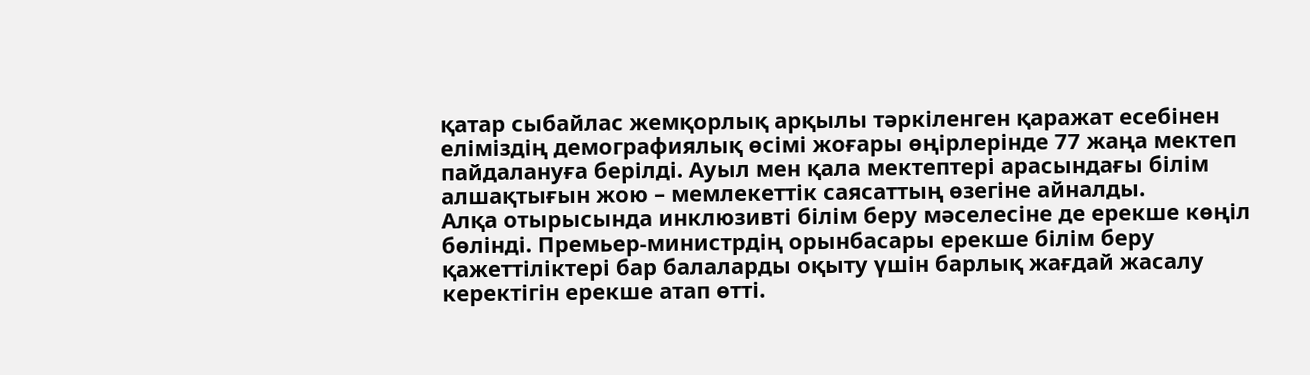қатар сыбайлас жемқорлық арқылы тәркіленген қаражат есебінен еліміздің демографиялық өсімі жоғары өңірлерінде 77 жаңа мектеп пайдалануға берілді. Ауыл мен қала мектептері арасындағы білім алшақтығын жою – мемлекеттік саясаттың өзегіне айналды.
Алқа отырысында инклюзивті білім беру мәселесіне де ерекше көңіл бөлінді. Премьер-министрдің орынбасары ерекше білім беру қажеттіліктері бар балаларды оқыту үшін барлық жағдай жасалу керектігін ерекше атап өтті.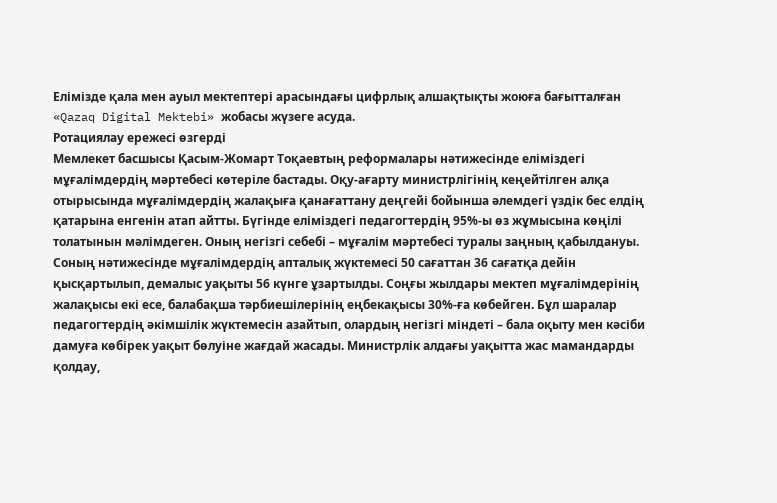Елімізде қала мен ауыл мектептері арасындағы цифрлық алшақтықты жоюға бағытталған «Qazaq Digital Mektebi» жобасы жүзеге асуда.
Ротациялау ережесі өзгерді
Мемлекет басшысы Қасым-Жомарт Тоқаевтың реформалары нәтижесінде еліміздегі мұғалімдердің мәртебесі көтеріле бастады. Оқу-ағарту министрлігінің кеңейтілген алқа отырысында мұғалімдердің жалақыға қанағаттану деңгейі бойынша әлемдегі үздік бес елдің қатарына енгенін атап айтты. Бүгінде еліміздегі педагогтердің 95%-ы өз жұмысына көңілі толатынын мәлімдеген. Оның негізгі себебі – мұғалім мәртебесі туралы заңның қабылдануы. Соның нәтижесінде мұғалімдердің апталық жүктемесі 50 сағаттан 36 сағатқа дейін қысқартылып, демалыс уақыты 56 күнге ұзартылды. Соңғы жылдары мектеп мұғалімдерінің жалақысы екі есе, балабақша тәрбиешілерінің еңбекақысы 30%-ға көбейген. Бұл шаралар педагогтердің әкімшілік жүктемесін азайтып, олардың негізгі міндеті – бала оқыту мен кәсіби дамуға көбірек уақыт бөлуіне жағдай жасады. Министрлік алдағы уақытта жас мамандарды қолдау,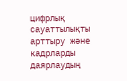цифрлық сауаттылықты арттыру және кадрларды даярлаудың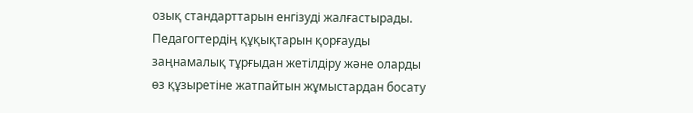озық стандарттарын енгізуді жалғастырады. Педагогтердің құқықтарын қорғауды заңнамалық тұрғыдан жетілдіру және оларды өз құзыретіне жатпайтын жұмыстардан босату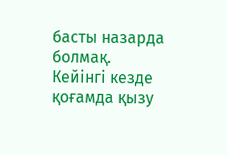басты назарда болмақ.
Кейінгі кезде қоғамда қызу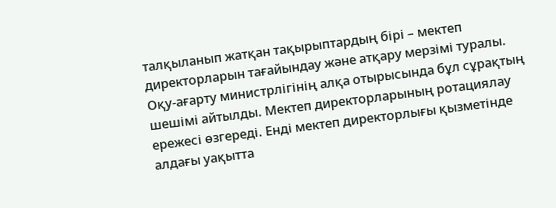талқыланып жатқан тақырыптардың бірі – мектеп директорларын тағайындау және атқару мерзімі туралы. Оқу-ағарту министрлігінің алқа отырысында бұл сұрақтың шешімі айтылды. Мектеп директорларының ротациялау ережесі өзгереді. Енді мектеп директорлығы қызметінде алдағы уақытта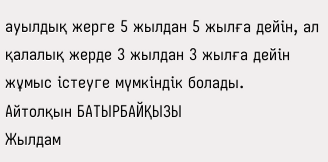ауылдық жерге 5 жылдан 5 жылға дейін, ал қалалық жерде 3 жылдан 3 жылға дейін жұмыс істеуге мүмкіндік болады.
Айтолқын БАТЫРБАЙҚЫЗЫ
Жылдам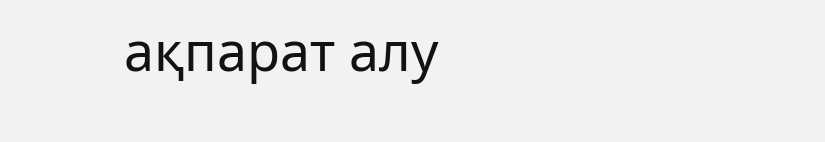ақпарат алу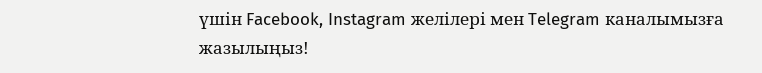үшін Facebook, Instagram желілері мен Telegram каналымызға жазылыңыз!